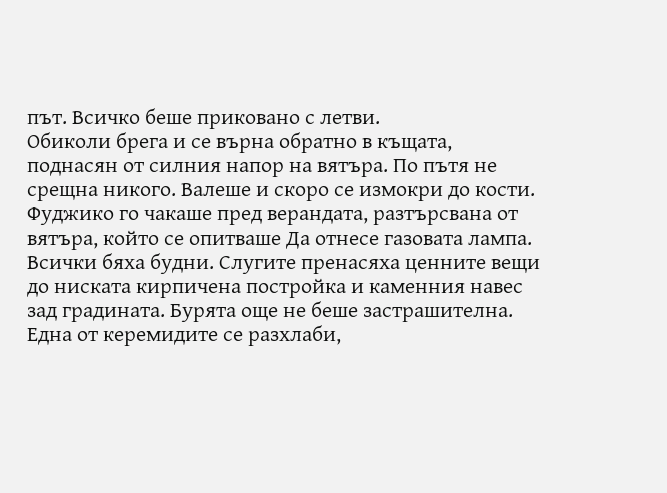път. Всичко беше приковано с летви.
Обиколи брега и се върна обратно в къщата, поднасян от силния напор на вятъра. По пътя не срещна никого. Валеше и скоро се измокри до кости.
Фуджико го чакаше пред верандата, разтърсвана от вятъра, който се опитваше Да отнесе газовата лампа. Всички бяха будни. Слугите пренасяха ценните вещи до ниската кирпичена постройка и каменния навес зад градината. Бурята още не беше застрашителна. Една от керемидите се разхлаби,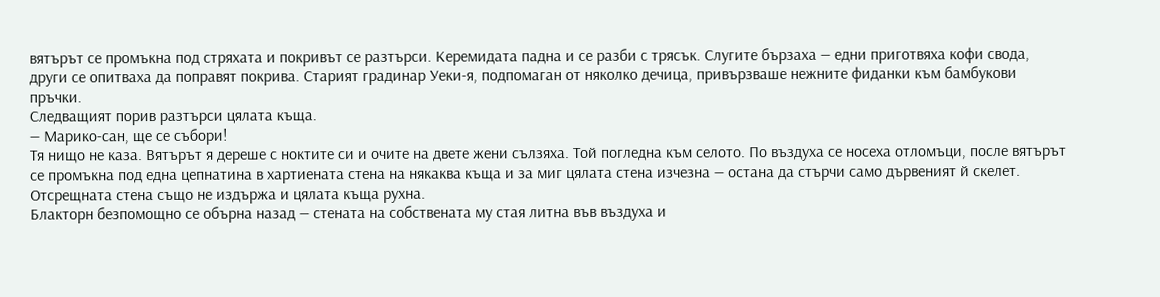вятърът се промъкна под стряхата и покривът се разтърси. Керемидата падна и се разби с трясък. Слугите бързаха — едни приготвяха кофи свода, други се опитваха да поправят покрива. Старият градинар Уеки-я, подпомаган от няколко дечица, привързваше нежните фиданки към бамбукови пръчки.
Следващият порив разтърси цялата къща.
— Марико-сан, ще се събори!
Тя нищо не каза. Вятърът я дереше с ноктите си и очите на двете жени сълзяха. Той погледна към селото. По въздуха се носеха отломъци, после вятърът се промъкна под една цепнатина в хартиената стена на някаква къща и за миг цялата стена изчезна — остана да стърчи само дървеният й скелет. Отсрещната стена също не издържа и цялата къща рухна.
Блакторн безпомощно се обърна назад — стената на собствената му стая литна във въздуха и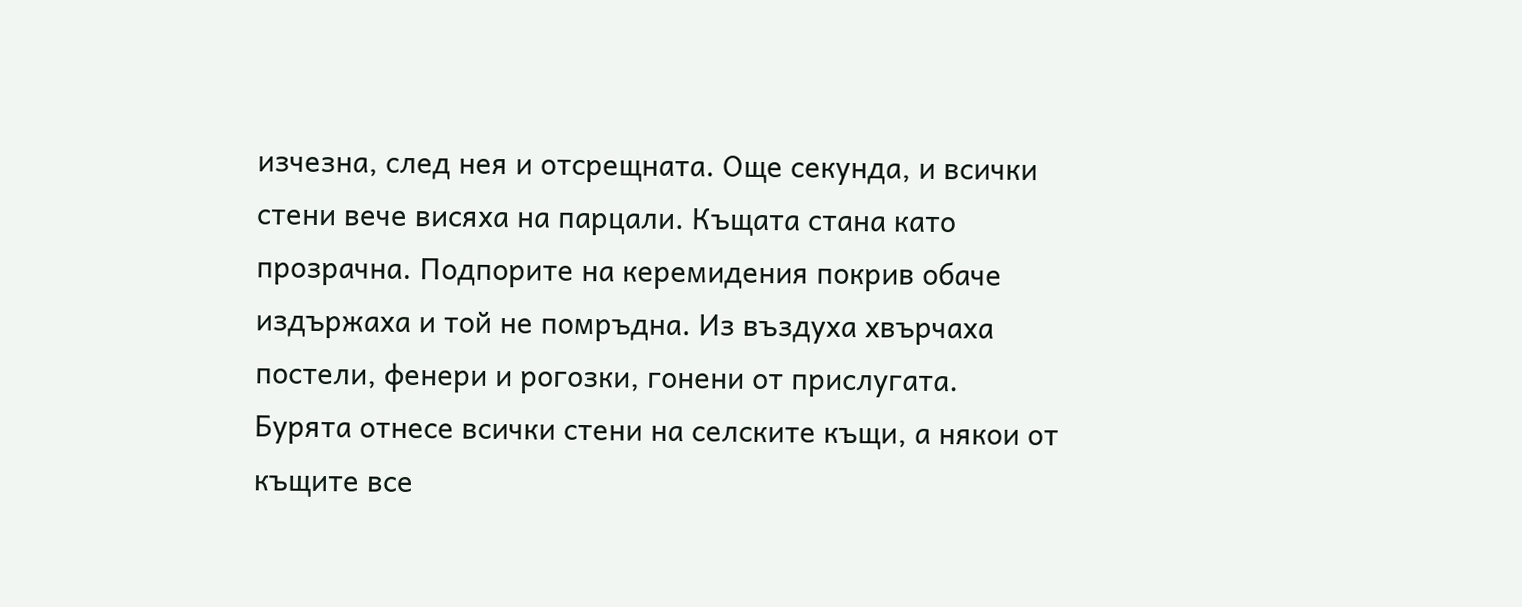изчезна, след нея и отсрещната. Още секунда, и всички стени вече висяха на парцали. Къщата стана като прозрачна. Подпорите на керемидения покрив обаче издържаха и той не помръдна. Из въздуха хвърчаха постели, фенери и рогозки, гонени от прислугата.
Бурята отнесе всички стени на селските къщи, а някои от къщите все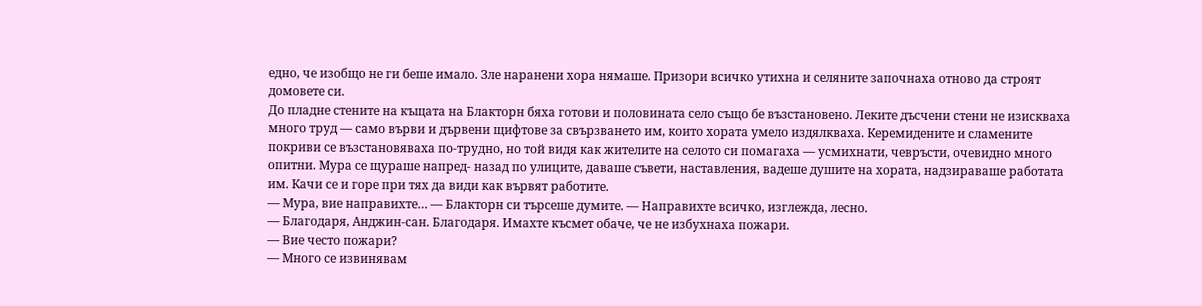едно, че изобщо не ги беше имало. Зле наранени хора нямаше. Призори всичко утихна и селяните започнаха отново да строят домовете си.
До пладне стените на къщата на Блакторн бяха готови и половината село също бе възстановено. Леките дъсчени стени не изискваха много труд — само върви и дървени щифтове за свързването им, които хората умело издялкваха. Керемидените и сламените покриви се възстановяваха по-трудно, но той видя как жителите на селото си помагаха — усмихнати, чевръсти, очевидно много опитни. Мура се щураше напред- назад по улиците, даваше съвети, наставления, вадеше душите на хората, надзираваше работата им. Качи се и горе при тях да види как вървят работите.
— Мура, вие направихте… — Блакторн си търсеше думите. — Направихте всичко, изглежда, лесно.
— Благодаря, Анджин-сан. Благодаря. Имахте късмет обаче, че не избухнаха пожари.
— Вие често пожари?
— Много се извинявам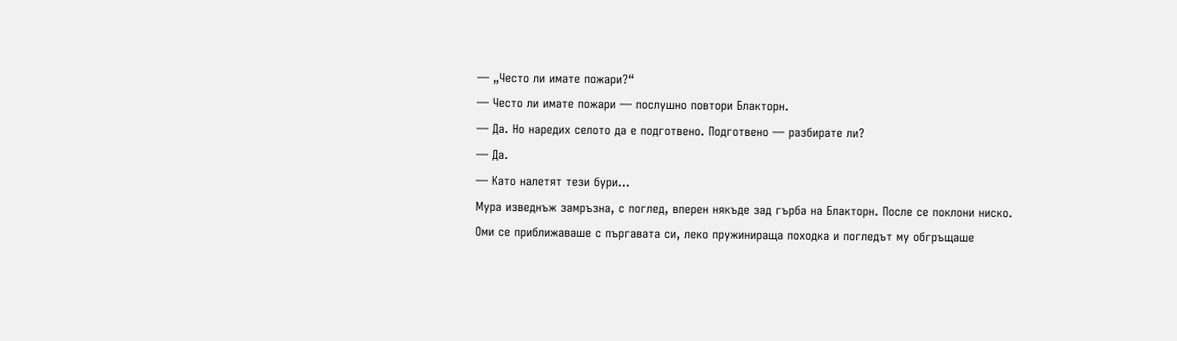— „Често ли имате пожари?“
— Често ли имате пожари — послушно повтори Блакторн.
— Да. Но наредих селото да е подготвено. Подготвено — разбирате ли?
— Да.
— Като налетят тези бури…
Мура изведнъж замръзна, с поглед, вперен някъде зад гърба на Блакторн. После се поклони ниско.
Оми се приближаваше с пъргавата си, леко пружинираща походка и погледът му обгръщаше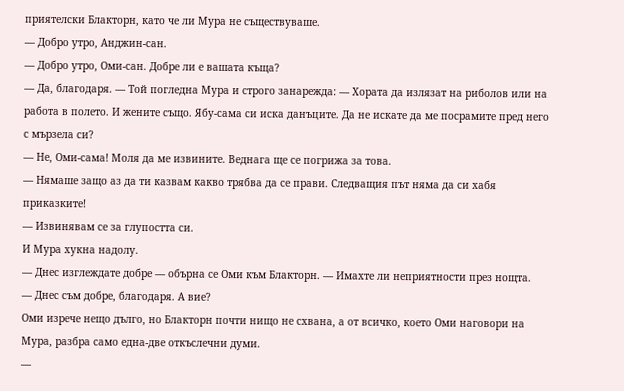приятелски Блакторн, като че ли Мура не съществуваше.
— Добро утро, Анджин-сан.
— Добро утро, Оми-сан. Добре ли е вашата къща?
— Да, благодаря. — Той погледна Мура и строго занарежда: — Хората да излязат на риболов или на работа в полето. И жените също. Ябу-сама си иска данъците. Да не искате да ме посрамите пред него с мързела си?
— Не, Оми-сама! Моля да ме извините. Веднага ще се погрижа за това.
— Нямаше защо аз да ти казвам какво трябва да се прави. Следващия път няма да си хабя приказките!
— Извинявам се за глупостта си.
И Мура хукна надолу.
— Днес изглеждате добре — обърна се Оми към Блакторн. — Имахте ли неприятности през нощта.
— Днес съм добре, благодаря. А вие?
Оми изрече нещо дълго, но Блакторн почти нищо не схвана, а от всичко, което Оми наговори на Мура, разбра само една-две откъслечни думи.
—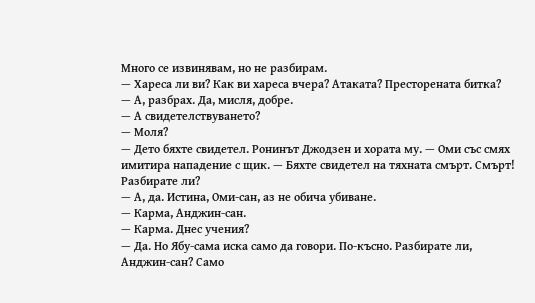Много се извинявам, но не разбирам.
— Хареса ли ви? Как ви хареса вчера? Атаката? Престорената битка?
— А, разбрах. Да, мисля, добре.
— А свидетелствуването?
— Моля?
— Дето бяхте свидетел. Ронинът Джодзен и хората му. — Оми със смях имитира нападение с щик. — Бяхте свидетел на тяхната смърт. Смърт! Разбирате ли?
— А, да. Истина, Оми-сан, аз не обича убиване.
— Карма, Анджин-сан.
— Карма. Днес учения?
— Да. Но Ябу-сама иска само да говори. По-късно. Разбирате ли, Анджин-сан? Само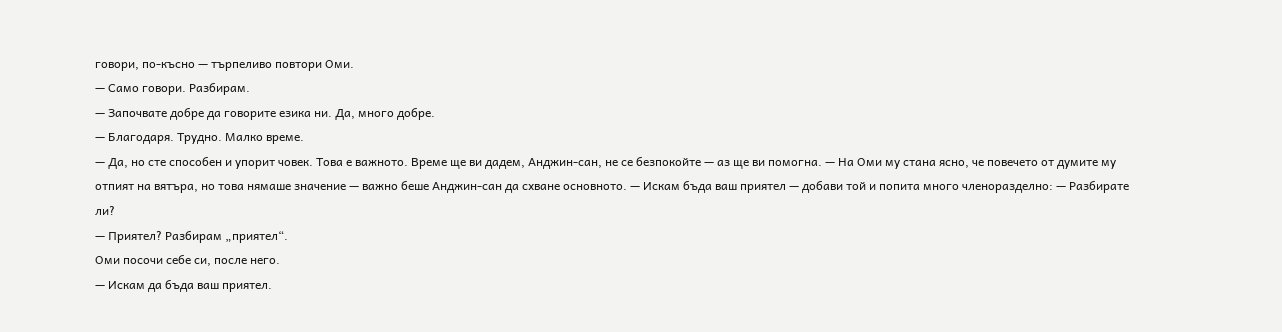говори, по-късно — търпеливо повтори Оми.
— Само говори. Разбирам.
— Започвате добре да говорите езика ни. Да, много добре.
— Благодаря. Трудно. Малко време.
— Да, но сте способен и упорит човек. Това е важното. Време ще ви дадем, Анджин-сан, не се безпокойте — аз ще ви помогна. — На Оми му стана ясно, че повечето от думите му отпият на вятъра, но това нямаше значение — важно беше Анджин-сан да схване основното. — Искам бъда ваш приятел — добави той и попита много членоразделно: — Разбирате ли?
— Приятел? Разбирам „приятел“.
Оми посочи себе си, после него.
— Искам да бъда ваш приятел.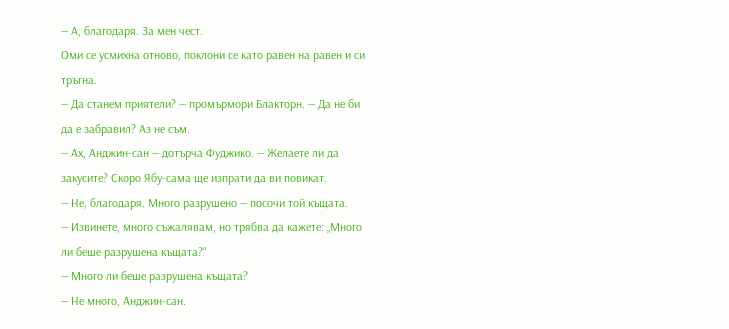— А, благодаря. За мен чест.
Оми се усмихна отново, поклони се като равен на равен и си тръгна.
— Да станем приятели? — промърмори Блакторн. — Да не би да е забравил? Аз не съм.
— Ах, Анджин-сан — дотърча Фуджико. — Желаете ли да закусите? Скоро Ябу-сама ще изпрати да ви повикат.
— Не, благодаря. Много разрушено — посочи той къщата.
— Извинете, много съжалявам, но трябва да кажете: „Много ли беше разрушена къщата?“
— Много ли беше разрушена къщата?
— Не много, Анджин-сан.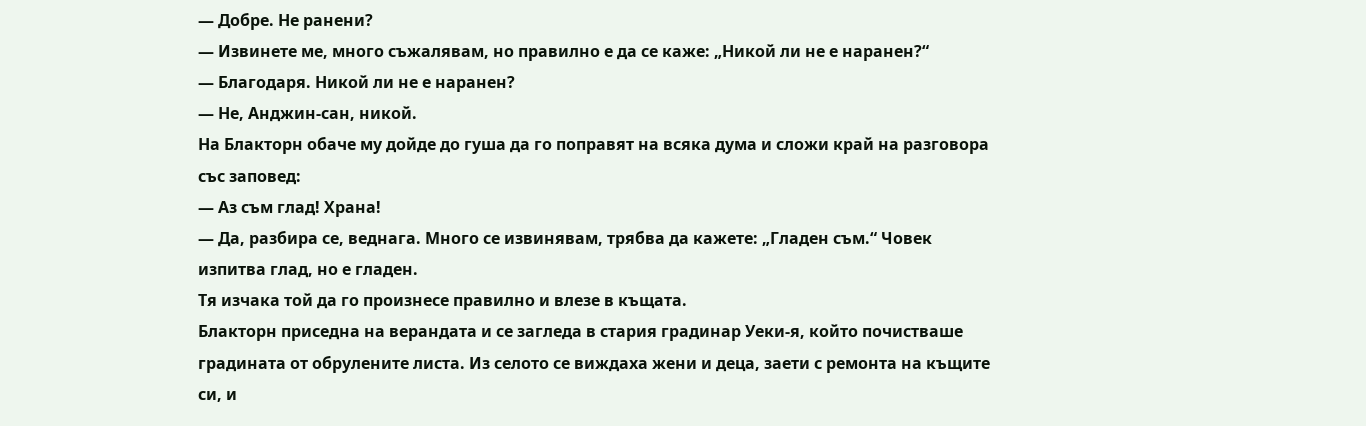— Добре. Не ранени?
— Извинете ме, много съжалявам, но правилно е да се каже: „Никой ли не е наранен?“
— Благодаря. Никой ли не е наранен?
— Не, Анджин-сан, никой.
На Блакторн обаче му дойде до гуша да го поправят на всяка дума и сложи край на разговора със заповед:
— Аз съм глад! Храна!
— Да, разбира се, веднага. Много се извинявам, трябва да кажете: „Гладен съм.“ Човек изпитва глад, но е гладен.
Тя изчака той да го произнесе правилно и влезе в къщата.
Блакторн приседна на верандата и се загледа в стария градинар Уеки-я, който почистваше градината от обрулените листа. Из селото се виждаха жени и деца, заети с ремонта на къщите си, и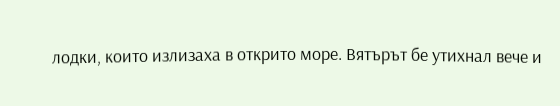лодки, които излизаха в открито море. Вятърът бе утихнал вече и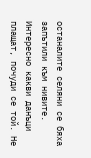останалите селяни се бяха запътили към нивите. Интересно какви данъци плащат, почуди се той. Не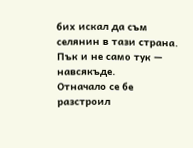бих искал да съм селянин в тази страна. Пък и не само тук — навсякъде.
Отначало се бе разстроил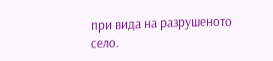при вида на разрушеното село.